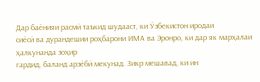Дар баёнияи расмӣ таъкид шудааст, ки Ӯзбекистон иродаи
сиёсӣ ва дурандешии роҳбарони ИМА ва Эронро, ки дар як марҳалаи ҳалкунанда зоҳир
гардид, баланд арзёбӣ мекунад. Зикр мешавад, ки ин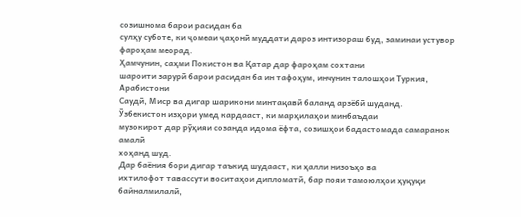созишнома барои расидан ба
сулҳу суботе, ки ҷомеаи ҷаҳонӣ муддати дароз интизораш буд, заминаи устувор
фароҳам меорад.
Ҳамчунин, саҳми Покистон ва Қатар дар фароҳам сохтани
шароити зарурӣ барои расидан ба ин тафоҳум, инчунин талошҳои Туркия, Арабистони
Саудӣ, Миср ва дигар шарикони минтақавӣ баланд арзёбӣ шуданд.
Ӯзбекистон изҳори умед кардааст, ки марҳилаҳои минбаъдаи
музокирот дар рӯҳияи созанда идома ёфта, созишҳои бадастомада самаранок амалӣ
хоҳанд шуд.
Дар баёния бори дигар таъкид шудааст, ки ҳалли низоъҳо ва
ихтилофот тавассути воситаҳои дипломатӣ, бар пояи тамоюлҳои ҳуқуқи байналмилалӣ,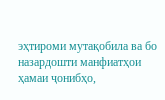эҳтироми мутақобила ва бо назардошти манфиатҳои ҳамаи ҷонибҳо,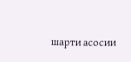шарти асосии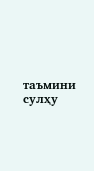таъмини сулҳу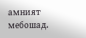амният мебошад.